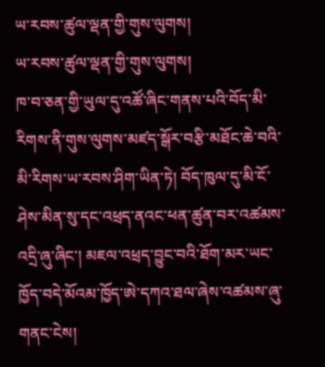ཡ་རབས་ཚུལ་ལྡན་གྱི་གུས་ལུགས།
ཡ་རབས་ཚུལ་ལྡན་གྱི་གུས་ལུགས།
ཁ་བ་ཅན་གྱི་ཡུལ་དུ་འཚོ་ཞིང་གནས་པའི་བོད་མི་རིགས་ནི་གུས་ལུགས་མཛད་སྒོར་བརྩི་མཐོང་ཆེ་བའི་མི་རིགས་ཡ་རབས་ཤིག་ཡིན་ཏེ། བོད་ཁུལ་དུ་མི་ངོ་ཤེས་མིན་སུ་དང་འཕྲད་ནའང་ཕན་ཚུན་བར་འཚམས་འདྲི་ཞུ་ཞིང་། མཇལ་འཕྲད་བྱུང་བའི་ཐོག་མར་ཡང་ཁྱོད་བདེ་མོའམ་ཁྱོད་ཨེ་དཀའ་ཐལ་ཞེས་འཚམས་ཞུ་གནང་ངེས།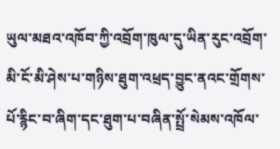ཡུལ་མཐའ་འཁོབ་ཀྱི་འབྲོག་ཁུལ་དུ་ཡིན་རུང་འབྲོག་མི་ངོ་མི་ཤེས་པ་གཉིས་ཐུག་འཕྲད་བྱུང་ནའང་གྲོགས་པོ་རྙིང་བ་ཞིག་དང་ཐུག་པ་བཞིན་སྤྲོ་སེམས་འཁོལ་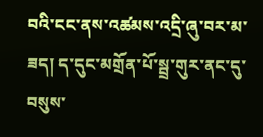བའི་ངང་ནས་འཚམས་འདྲི་ཞུ་བར་མ་ཟད། ད་དུང་མགྲོན་པོ་སྦྲ་གུར་ནང་དུ་བསུས་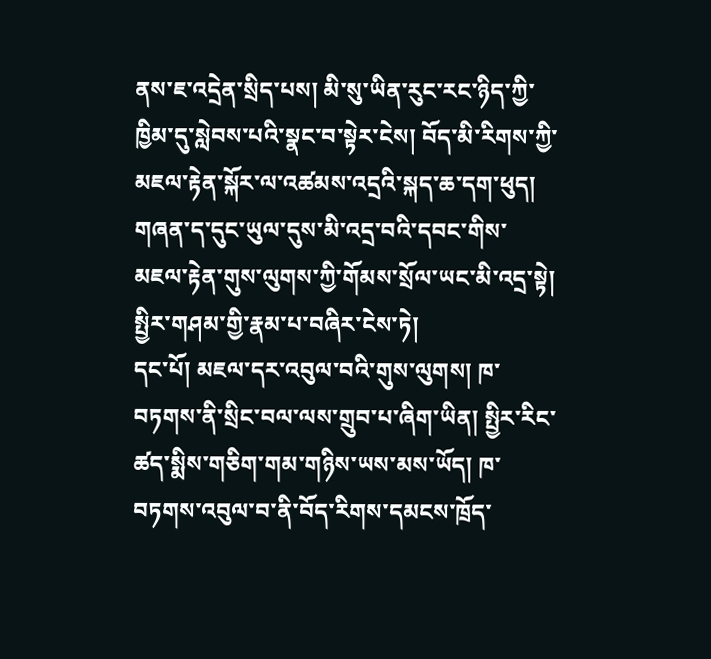ནས་ཇ་འདྲེན་སྲིད་པས། མི་སུ་ཡིན་རུང་རང་ཉིད་ཀྱི་ཁྱིམ་དུ་སླེབས་པའི་སྣང་བ་སྟེར་ངེས། བོད་མི་རིགས་ཀྱི་མཇལ་རྟེན་སྐོར་ལ་འཚམས་འདྲའི་སྐད་ཆ་དག་ཕུད། གཞན་ད་དུང་ཡུལ་དུས་མི་འདྲ་བའི་དབང་གིས་མཇལ་རྟེན་གུས་ལུགས་ཀྱི་གོམས་སྲོལ་ཡང་མི་འདྲ་སྟེ། སྤྱིར་གཤམ་གྱི་རྣམ་པ་བཞིར་ངེས་ཏེ།
དང་པོ། མཇལ་དར་འབུལ་བའི་གུས་ལུགས། ཁ་བཏགས་ནི་སྲིང་བལ་ལས་གྲུབ་པ་ཞིག་ཡིན། སྤྱིར་རིང་ཚད་སྨིས་གཅིག་གམ་གཉིས་ཡས་མས་ཡོད། ཁ་བཏགས་འབུལ་བ་ནི་བོད་རིགས་དམངས་ཁྲོད་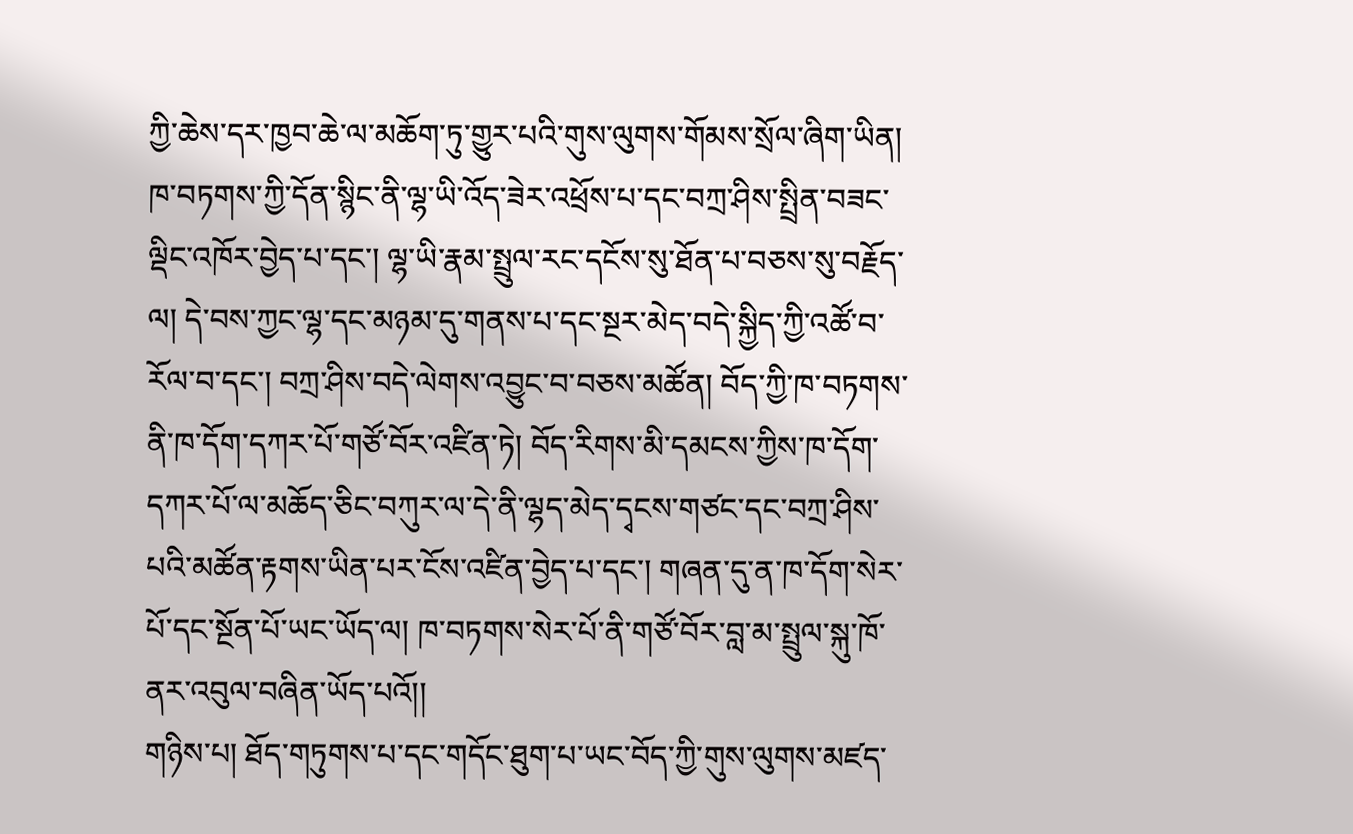ཀྱི་ཆེས་དར་ཁྱབ་ཆེ་ལ་མཆོག་ཏུ་གྱུར་པའི་གུས་ལུགས་གོམས་སྲོལ་ཞིག་ཡིན། ཁ་བཏགས་ཀྱི་དོན་སྙིང་ནི་ལྷ་ཡི་འོད་ཟེར་འཕྲོས་པ་དང་བཀྲ་ཤིས་སྤྲིན་བཟང་ལྡིང་འཁོར་བྱེད་པ་དང་། ལྷ་ཡི་རྣམ་སྤྲུལ་རང་དངོས་སུ་ཐོན་པ་བཅས་སུ་བརྗོད་ལ། དེ་བས་ཀྱང་ལྷ་དང་མཉམ་དུ་གནས་པ་དང་སྔར་མེད་བདེ་སྐྱིད་ཀྱི་འཚོ་བ་རོལ་བ་དང་། བཀྲ་ཤིས་བདེ་ལེགས་འབྱུང་བ་བཅས་མཚོན། བོད་ཀྱི་ཁ་བཏགས་ནི་ཁ་དོག་དཀར་པོ་གཙོ་བོར་འཛིན་ཏེ། བོད་རིགས་མི་དམངས་ཀྱིས་ཁ་དོག་དཀར་པོ་ལ་མཆོད་ཅིང་བཀུར་ལ་དེ་ནི་ལྷད་མེད་དྭངས་གཙང་དང་བཀྲ་ཤིས་པའི་མཚོན་རྟགས་ཡིན་པར་ངོས་འཛིན་བྱེད་པ་དང་། གཞན་དུ་ན་ཁ་དོག་སེར་པོ་དང་སྔོན་པོ་ཡང་ཡོད་ལ། ཁ་བཏགས་སེར་པོ་ནི་གཙོ་བོར་བླ་མ་སྤྲུལ་སྐུ་ཁོ་ནར་འབུལ་བཞིན་ཡོད་པའོ།།
གཉིས་པ། ཐོད་གཏུགས་པ་དང་གདོང་ཐུག་པ་ཡང་བོད་ཀྱི་གུས་ལུགས་མཛད་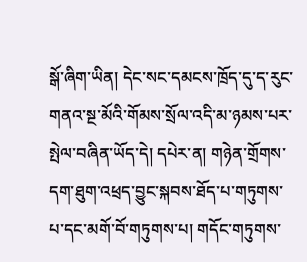སྒོ་ཞིག་ཡིན། དེང་སང་དམངས་ཁྲོད་དུ་ད་རུང་གནའ་སྔ་མོའི་གོམས་སྲོལ་འདི་མ་ཉམས་པར་སྤེལ་བཞིན་ཡོད་དེ། དཔེར་ན། གཉེན་གྲོགས་དག་ཐུག་འཕྲད་བྱུང་སྐབས་ཐོད་པ་གཏུགས་པ་དང་མགོ་བོ་གཏུགས་པ། གདོང་གཏུགས་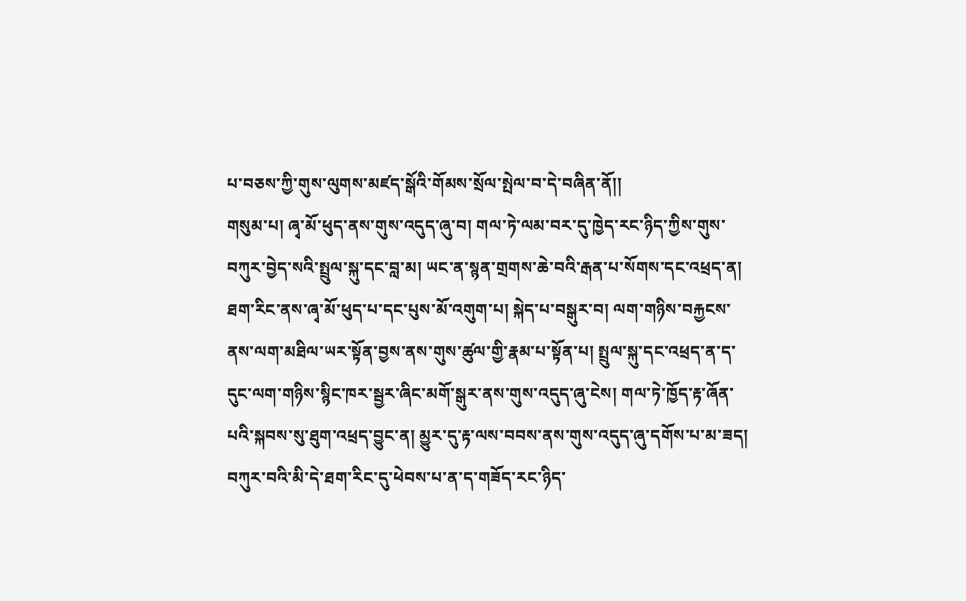པ་བཅས་ཀྱི་གུས་ལུགས་མཛད་སྒོའི་གོམས་སྲོལ་སྤེལ་བ་དེ་བཞིན་ནོ།།
གསུམ་པ། ཞྭ་མོ་ཕུད་ནས་གུས་འདུད་ཞུ་བ། གལ་ཏེ་ལམ་བར་དུ་ཁྱེད་རང་ཉིད་ཀྱིས་གུས་བཀུར་བྱེད་སའི་སྤྲུལ་སྐུ་དང་བླ་མ། ཡང་ན་སྙན་གྲགས་ཆེ་བའི་རྒན་པ་སོགས་དང་འཕྲད་ན། ཐག་རིང་ནས་ཞྭ་མོ་ཕུད་པ་དང་པུས་མོ་འགུག་པ། སྐེད་པ་བསྒུར་བ། ལག་གཉིས་བརྐྱངས་ནས་ལག་མཐིལ་ཡར་སྟོན་བྱས་ནས་གུས་ཚུལ་གྱི་རྣམ་པ་སྟོན་པ། སྤྲུལ་སྐུ་དང་འཕྲད་ན་ད་དུང་ལག་གཉིས་སྙིང་ཁར་སྦྱར་ཞིང་མགོ་སྒུར་ནས་གུས་འདུད་ཞུ་ངེས། གལ་ཏེ་ཁྱོད་རྟ་ཞོན་པའི་སྐབས་སུ་ཐུག་འཕྲད་བྱུང་ན། མྱུར་དུ་རྟ་ལས་བབས་ནས་གུས་འདུད་ཞུ་དགོས་པ་མ་ཟད། བཀུར་བའི་མི་དེ་ཐག་རིང་དུ་ཕེབས་པ་ན་ད་གཟོད་རང་ཉིད་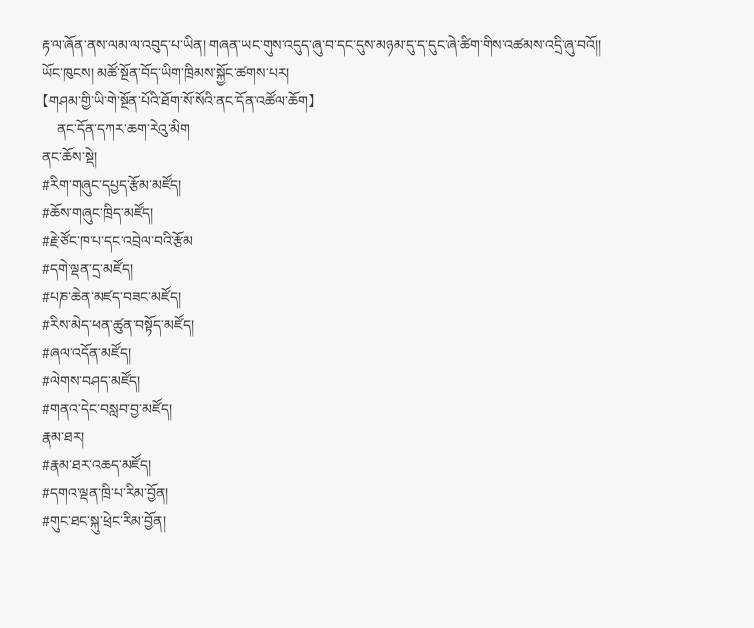རྟ་ལ་ཞོན་ནས་ལམ་ལ་འབུད་པ་ཡིན། གཞན་ཡང་གུས་འདུད་ཞུ་བ་དང་དུས་མཉམ་དུ་ད་དུང་ཞེ་ཚིག་གིས་འཚམས་འདྲི་ཞུ་བའོ།།
ཡོང་ཁུངས། མཚོ་སྔོན་བོད་ཡིག་ཁྲིམས་སྐྱོང་ཚགས་པར།
【གཤམ་གྱི་ཡི་གེ་སྔོན་པོའི་ཐོག་སོ་སོའི་ནང་དོན་འཚོལ་ཆོག】
    ནང་དོན་དཀར་ཆག་རེའུ་མིག
ནང་ཆོས་སྡེ།
#རིག་གཞུང་དཔྱད་རྩོམ་མཛོད།
#ཆོས་གཞུང་ཁྲིད་མཛོད།
#རྗེ་ཙོང་ཁ་པ་དང་འབྲེལ་བའི་རྩོམ
#དགེ་ལྡན་དྲ་མཛོད།
#པཎ་ཆེན་མཛད་བཟང་མཛོད།
#རིས་མེད་ཕན་ཚུན་བསྟོད་མཛོད།
#ཞལ་འདོན་མཛོད།
#ལེགས་བཤད་མཛོད།
#གནའ་དེང་བསླབ་བྱ་མཛོད།
རྣམ་ཐར།
#རྣམ་ཐར་འཆད་མཛོད།
#དགའ་ལྡན་ཁྲི་པ་རིམ་བྱོན།
#གུང་ཐང་སྐུ་ཕྲེང་རིམ་བྱོན།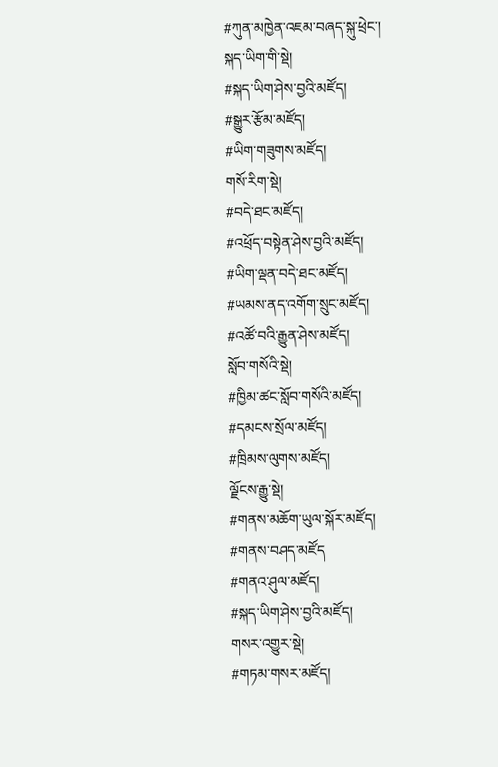#ཀུན་མཁྱེན་འཇམ་བཞད་སྐུ་ཕྲེང་།
སྐད་ཡིག་གི་སྡེ།
#སྐད་ཡིག་ཤེས་བྱའི་མཛོད།
#སྒྱུར་རྩོམ་མཛོད།
#ཡིག་གཟུགས་མཛོད།
གསོ་རིག་སྡེ།
#བདེ་ཐང་མཛོད།
#འཕྲོད་བསྟེན་ཤེས་བྱའི་མཛོད།
#ཡིག་ལྡན་བདེ་ཐང་མཛོད།
#ཡམས་ནད་འགོག་སྲུང་མཛོད།
#འཚོ་བའི་རྒྱུན་ཤེས་མཛོད།
སློབ་གསོའི་སྡེ།
#ཁྱིམ་ཚང་སློབ་གསོའི་མཛོད།
#དམངས་སྲོལ་མཛོད།
#ཁྲིམས་ལུགས་མཛོད།
ལྗོངས་རྒྱུ་སྡེ།
#གནས་མཆོག་ཡུལ་སྐོར་མཛོད།
#གནས་བཤད་མཛོད
#གནའ་ཤུལ་མཛོད།
#སྐད་ཡིག་ཤེས་བྱའི་མཛོད།
གསར་འགྱུར་སྡེ།
#གཏམ་གསར་མཛོད།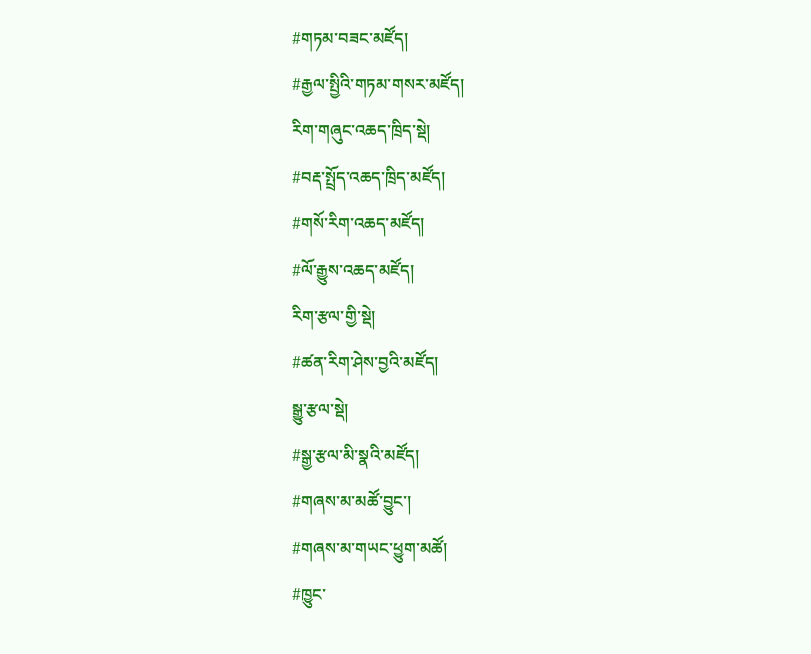#གཏམ་བཟང་མཛོད།
#རྒྱལ་སྤྱིའི་གཏམ་གསར་མཛོད།
རིག་གཞུང་འཆད་ཁྲིད་སྡེ།
#བརྡ་སྤྲོད་འཆད་ཁྲིད་མཛོད།
#གསོ་རིག་འཆད་མཛོད།
#ལོ་རྒྱུས་འཆད་མཛོད།
རིག་རྩལ་གྱི་སྡེ།
#ཚན་རིག་ཤེས་བྱའི་མཛོད།
སྒྱུ་རྩལ་སྡེ།
#སྒྱ་རྩལ་མི་སྣའི་མཛོད།
#གཞས་མ་མཚོ་བྱུང་།
#གཞས་མ་གཡང་ཕྱུག་མཚོ།
#ཁྱུང་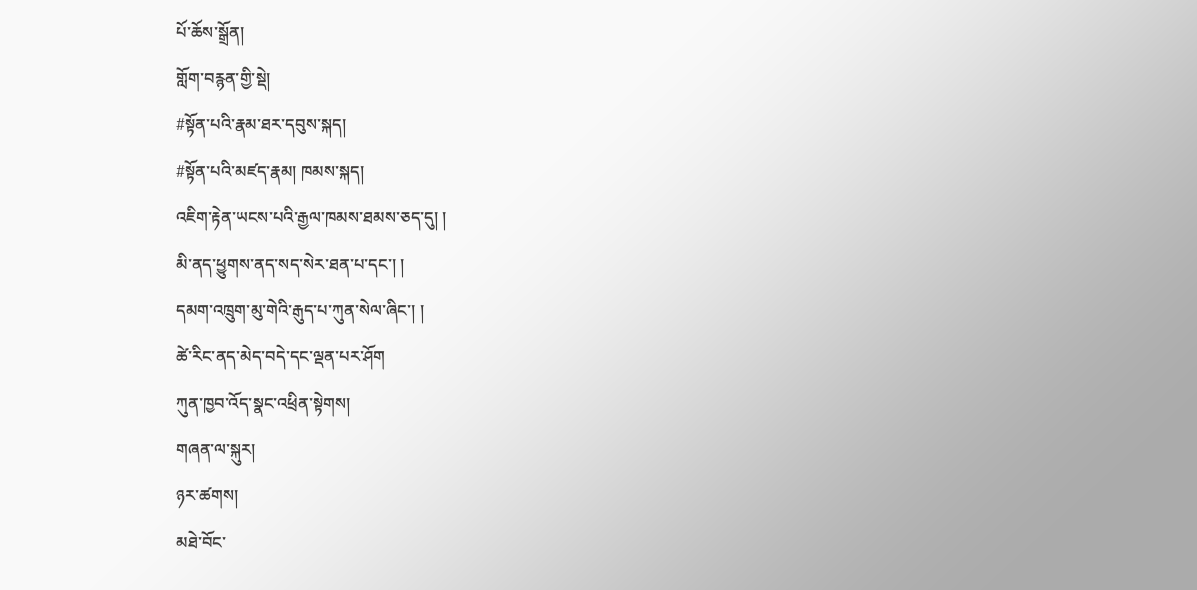པོ་ཆོས་སྒྲོན།
གློག་བརྙན་གྱི་སྡེ།
#སྟོན་པའི་རྣམ་ཐར་དབུས་སྐད།
#སྟོན་པའི་མཛད་རྣམ། ཁམས་སྐད།
འཇིག་རྟེན་ཡངས་པའི་རྒྱལ་ཁམས་ཐམས་ཅད་དུ། །
མི་ནད་ཕྱུགས་ནད་སད་སེར་ཐན་པ་དང་། །
དམག་འཁྲུག་མུ་གེའི་རྒུད་པ་ཀུན་སེལ་ཞིང་། །
ཚེ་རིང་ནད་མེད་བདེ་དང་ལྡན་པར་ཤོག
ཀུན་ཁྱབ་འོད་སྣང་འཕྲིན་སྟེགས།
གཞན་ལ་སྐུར།
ཉར་ཚགས།
མཐེ་བོང་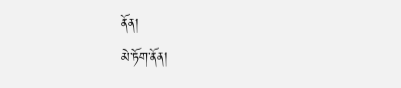ནོན།
མེ་ཏོག་ནོན།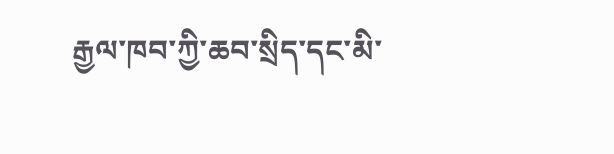རྒྱལ་ཁབ་ཀྱི་ཆབ་སྲིད་དང་མི་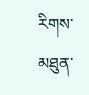རིགས་མཐུན་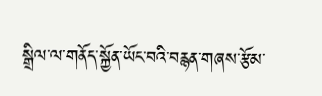སྒྲིལ་ལ་གནོད་སྐྱོན་ཡོང་བའི་བརྙན་གཞས་རྩོམ་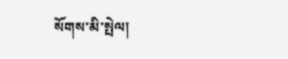སོགས་མི་སྤེལ།